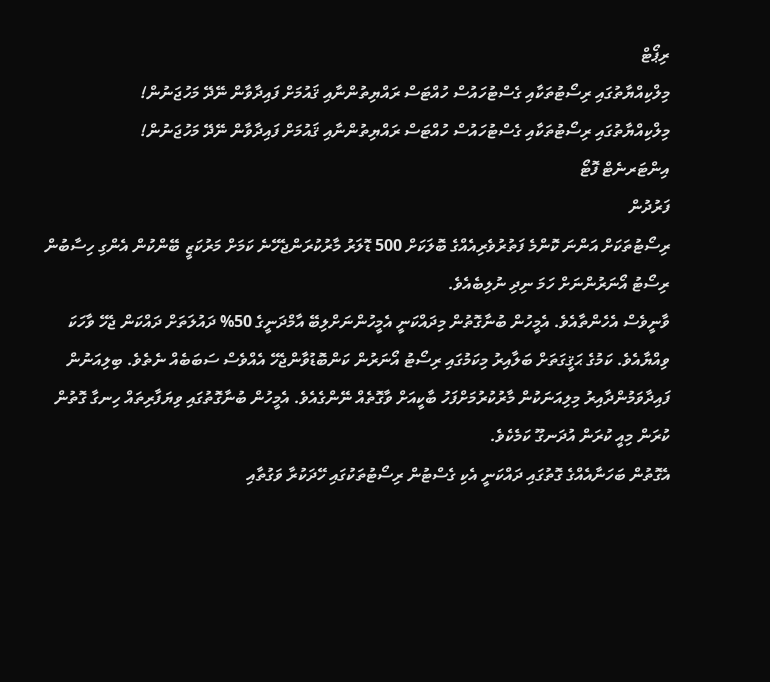ރިޕޯޓް
މިލްކިއްޔާތުގައި ރިސޯޓުތަކާއި ގެސްޓުހައުސް ހުއްޓަސް ރައްޔިތުންނާއި ޤައުމަށް ފައިދާވާން ނޭދޭ މަހުޖަނުން!
މިލްކިއްޔާތުގައި ރިސޯޓުތަކާއި ގެސްޓުހައުސް ހުއްޓަސް ރައްޔިތުންނާއި ޤައުމަށް ފައިދާވާން ނޭދޭ މަހުޖަނުން!
އިންޓަރނެޓް ފޮޓޯ
ފަރުދުން
ރިސޯޓުތަކަށް އަންނަ ކޮންމެ ފަތުރުވެރިއެއްގެ ބޮލަކަށް 500 ޑޮލަރު މާރުކުރަންޖެހޭނެ ކަމަށް މަރުކަޒީ ބޭންކުން އެންގި ހިސާބުން ރިސޯޓު އޯނަރުންނަށް ހަމަ ނިދި ނުލިބެއެވެ.
ވާނީވެސް އެހެންތާއެވެ. އެމީހުން ބުނާގޮތުން މިދައްކަނީ އެމީހުންނަށްލިބޭ އާމްދަނީގެ 50% ދައުލަތަށް ދައްކަން ޖެހޭ ވާހަކަ ވިއްޔާއެވެ. ކަމުގެ ޙަޤީގަތަށް ބަލާއިރު މިކަމުގައި ރިސޯޓު އޯނަރުން ކަންބޮޑުވާންޖެހޭ އެއްވެސް ސަބަބެއް ނެތެވެ. ބިލިއަނުން ފައިދާވަމުންދާއިރު މިލިއަނަކުން މާރުކުރުމަށްފަހު ބާކީއަށް ވާގޮތެއް ނޭންގެއެވެ. އެމީހުން ބުނާގޮތުގައި ވިޔަފާރިތައް ހިނގާ ގޮތުން ކުރަން މިއީ ކުރަން އުދަނގޫ ކަމެކެވެ.
އެގޮތުން ބަހަނާއެއްގެ ގޮތުގައި ދައްކަނީ އެކި ގެސްޓުން ރިސޯޓުތަކުގައި ހޭދަކުރާ ވަގުތާއި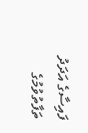ފައިސާގެ އަދަދު ތަފާތުވުމުގެ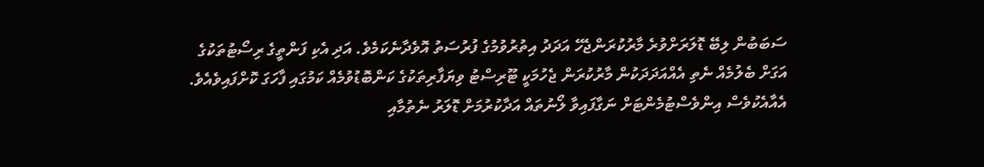ސަބަބުން ލިބޭ ޑޮލަރަށްވުރެ މާރުކުރަންޖެހޭ އަދަދު އިތުރުވުމުގެ ފުރުސަތު އޮވެދާނެކަމެވެ. އަދި އެކި ފަންތީގެ ރިސޯޓުތަކުގެ އަގަށް ބެލުމެއް ނެތި އެއްއަދަދަކުން މާރުކުރަން ޖެހުމަކީ ޓޫރިސްޓު ވިޔަފާރިތަކުގެ ކަންބޮޑުވުމެއް ކަމުގައި ފާހަގަ ކޮށްފައިވެއެވެ. އެއާއެކުވެސް އިންވެސްޓުމެންޓަށް ނަގާފައިވާ ލޯނުތައް އަދާކުރުމަށް ޑޮލަރު ނެތުމާއި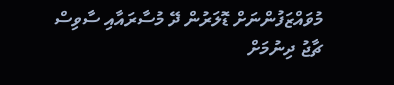މުވައްޒަފުންނަށް ޑޮލަރުން ދޭ މުސާރައާއި ސާވިސް ޗާޖު ދިނުމަށް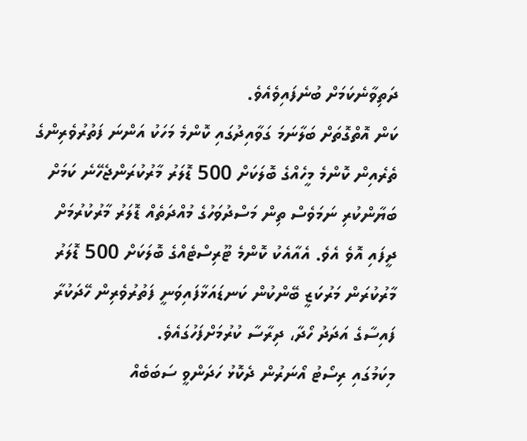ދަތިވާނެކަމަށް ބުނެފައިވެއެވެ.
ކަން އޮތްގޮތަށް ބަލާނަމަ ގަވާއިދުގައި ކޮންމެ މަހަކު އަންނަ ފަތުރުވެރިންގެ ތެރެއިން ކޮންމެ މީހެއްގެ ބޮލަކަށް 500 ޑޮލަރު މާރުކުރަންޖެހޭނެ ކަމަށް ބަޔާންކުރި ނަމަވެސް ތިން މަސްދުވަހުގެ މުއްދަތެއް ޑޮލަރު މާރުކުރުމަށް ދީފައި އޮވެ އެވެ. އެއާއެކު ކޮންމެ ޓޫރިސްޓެއްގެ ބޮލަކަށް 500 ޑޮލަރު މާރުކުރަން މަރުކަޒީ ބޭންކުން ކަނޑައަޅާފައިވަނީ ފަތުރުވެރިން ހޭދަކުރާ ފައިސާގެ އަދަދު ހޯދާ، ދިރާސާ ކުރުމަށްފަހުގައެވެ.
މިކަމުގައި ރިސޯޓު އޯނަރުން ދެކޮޅު ހަދަންވީ ސަބަބެއް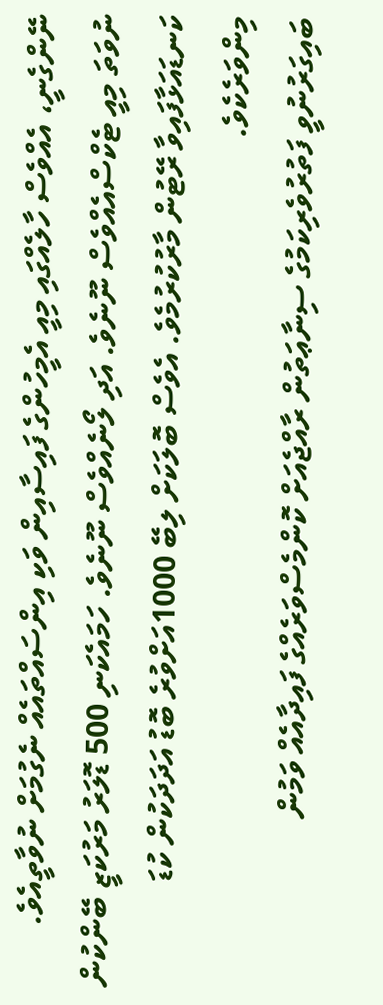ނޭންގެނީ، އެއްވެސް ހާލެއްގައި މިއީ އެމީހުންގެ ފައިސާއިން ވަކި އިންސައްތައެއް ނެގުމަށް ނުވާތީއެވެ. ނުވަތަ މިއީ ޓެކްސްއެއްވެސް ނޫނެވެ. އަދި ލޯނެއްވެސް ނޫނެވެ. ހަމައެކަނި 500 ޑޮލަރު މަރުކަޒީ ބޭންކުން ކަނޑައަޅާފައިވާ ރޭޓުން މާރުކުރުމެވެ. އެވެސް ބޮލަކަށް ލިބޭ 1000އަށްވުރެ ބޮޑު އަދަދަކުން ކުޑަ މިންވަރެކެވެ.
ބައިގަރުނުވީ ފަތުރުވެރިކަމުގެ ސިނާޢަތުން ރާއްޖެއަށް ކޮންމެސްވަރެއްގެ ފައިދާއެއް ވަމުން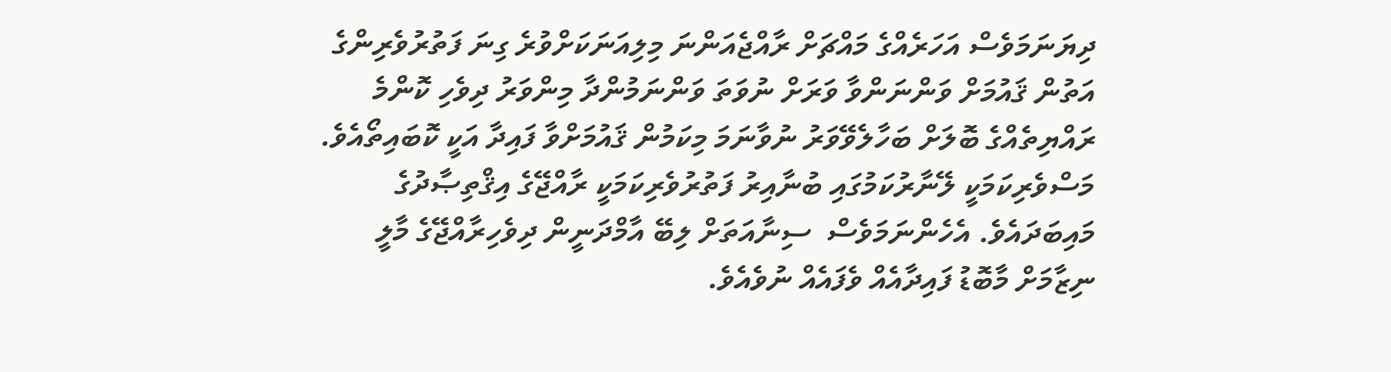ދިޔަނަމަވެސް އަހަރެއްގެ މައްޗަށް ރާއްޖެއަންނަ މިލިއަނަކަށްވުރެ ގިނަ ފަތުރުވެރިންގެ އަތުން ޤައުމަށް ވަންނަންވާ ވަރަށް ނުވަތަ ވަންނަމުންދާ މިންވަރު ދިވެހި ކޮންމެ ރައްޔިތެއްގެ ބޮލަށް ބަހާލެވޭވަރު ނުވާނަމަ މިކަމުން ޤައުމަށްވާ ފައިދާ އަކީ ކޮބައިތޯއެވެ. މަސްވެރިކަމަކީ ލޭނާރުކަމުގައި ބުނާއިރު ފަތުރުވެރިކަމަކީ ރާއްޖޭގެ އިޤްތިޞާދުގެ މައިބަދައެވެ. އެހެންނަމަވެސް  ސިނާއަތަށް ލިބޭ އާމްދަނީން ދިވެހިރާއްޖޭގެ މާލީ ނިޒާމަށް މާބޮޑު ފައިދާއެއް ވެފައެއް ނުވެއެވެ.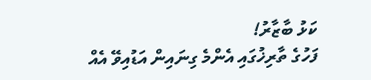ކަޅު ބާޒާރު!
ފަހުގެ ތާރިޚުގައި އެންމެ ގިނައިން އަޑުއިވޭ އެއް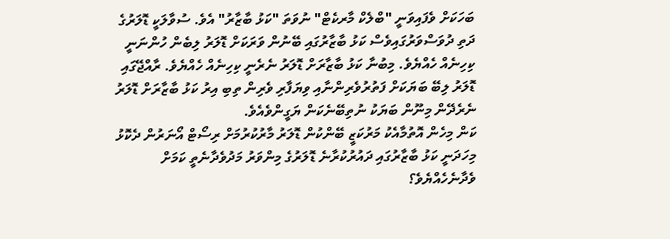ބަހަކަށް ވެފައިވަނީ "ބްލެކް މާރކެޓް" ނުވަތަ "ކަޅު ބާޒާރު" އެވެ. ސުވާލަކީ ޑޮލަރުގެ ދަތި ދުވަސްވަރުގައިވެސް ކަޅު ބާޒާރުގައި ބޭނުން ވަރަކަށް ޑޮލަރު ލިބެން ހުންނަނީ ކިހިނެއް ހެއްޔެވެ. މިބުނާ ކަޅު ބާޒާރަށް ޑޮލަރު ނެރެނީ ކިހިނެއް ހެއްޔެވެ. ރާއްޖޭގައި ޑޮލަރު ލިބޭ ބަޔަކަށް ފަތުރުވެރިންނާއި ވިޔަފާރި ވެރިން ތިބި އިރު ކަޅު ބާޒާރަށް ޑޮލަރު ނެރެދޭން މިނޫން ބަޔަކު ނުތިބޭނެކަން ޔަގީންވެއެވެ.
ކަން މިހެން އޮތުމާއެކު މަރުކަޒީ ބޭންކުން ޑޮލަރު މާރުކުރުމަށް ރިސޯޓް އޯނަރުން ދެކޮޅު މިހަދަނީ ކަޅު ބާޒާރުގައި ދައުރުކުރާނެ ޑޮލަރުގެ މިންވަރު މަދުވެދާނެތީ ކަމަށް ވެދާނެހެއްޔެވެ؟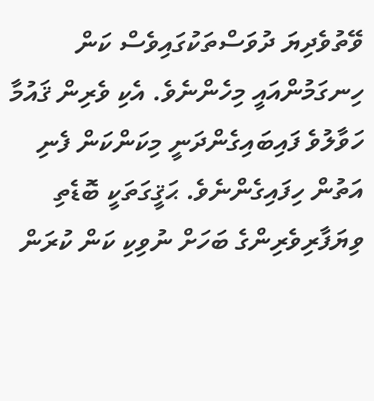ވޭތުވެދިޔަ ދުވަސްތަކުގައިވެސް ކަން ހިނގަމުންއައީ މިހެންނެވެ. އެކި ވެރިން ޤައުމާ ހަވާލުވެ ފައިބައިގެންދަނީ މިކަންކަން ފެނި އަތުން ހިފައިގެންނެވެ. ޙަޤީގަތަކީ ބޮޑެތި ވިޔަފާރިވެރިންގެ ބަހަށް ނުވިކި ކަން ކުރަން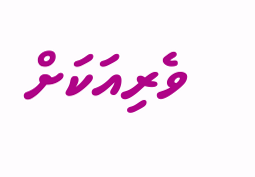ވެރިއަކަށް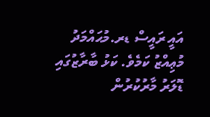އައީ ރައީސް ޑރ.މުޙައްމަދު މުޢިއްޒު ކަމެވެ. ކަޅު ބާރާޒުގައި ޑޮލަރު މާރުކުރުން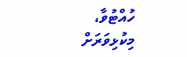ހުއްޓުވާ، މިކުޅިވަރަށް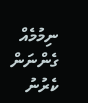ނިމުމެއް ގެންނަން ކެރުނު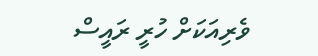ވެރިއަކަށް ހުރީ ރައީސް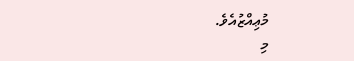މުޢިއްޒުއެވެ.
މި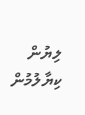ލިޔުން ކިޔާލުމުން